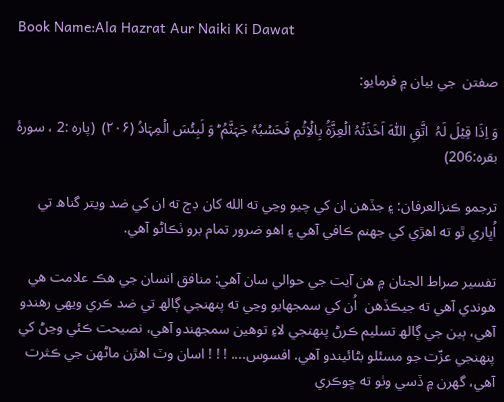Book Name:Ala Hazrat Aur Naiki Ki Dawat

صفتن  جي بيان ۾ فرمايو:

وَ اِذَا قِیۡلَ لَہُ  اتَّقِ اللّٰہَ اَخَذَتۡہُ الۡعِزَّۃُ بِالۡاِثۡمِ فَحَسۡبُہٗ جَہَنَّمُ ؕ وَ لَبِئۡسَ الۡمِہَادُ (۲۰۶)  (پارہ :2 ، سورۂ  بقرہ:206)

ترجمو ڪنزالعرفان: ۽ جڏهن ان کي چيو وڃي ته الله کان ڊڄ ته ان کي ضد ويتر گناھ تي اُڀاري ٿو ته اهڙي کي جهنم ڪافي آهي ۽ اهو ضرور تمام برو ٺڪاڻو آهي.

تفسير صراط الجنان ۾ هن آيت جي حوالي سان آهي: منافق انسان جي هڪ علامت هي هوندي آهي ته جيڪڏهن  اُن کي سمجهايو وڃي ته پنهنجي ڳالھ تي ضد ڪري ويهي رهندو آهي، ٻين جي ڳالھ تسليم ڪرڻ پنهنجي لاءِ توهين سمجهندو آهي، نصيحت ڪئي وڃڻ کي پنهنجي عزّت جو مسئلو بڻائيندو آهي. افسوس.... ! ! ! اسان وٽ اهڙن ماڻهن جي ڪثرت آهي، گهرن ۾ ڏسي وٺو ته ڇوڪري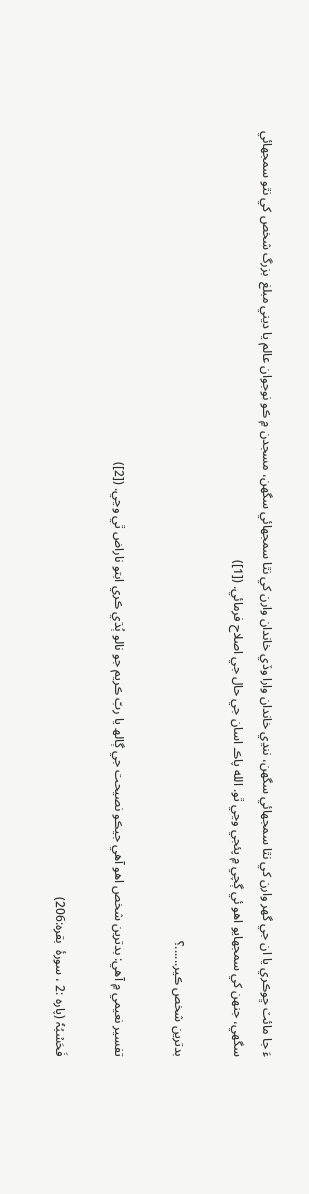ءَ جا مائٽ ڇوڪري يا ان جي گهر وارن کي نٿا سمجهائي سگهن، ننڍي خاندان وارا وڏي خاندان وارن کي نٿا سمجهائي سگهن، مسجدن ۾ ڪو نوجوان عالم يا ديني مبلغ  بزرگ شخص کي نٿو سمجهائي سگهي، جنهن کي سمجهايو اهو ئي ڳچي ۾ پئجي وڃي ٿو. الله پاڪ اسان جي حال جي اصلاح فرمائي. ([1])

بدترين شخص ڪير......؟

تفسير نعيمي ۾ آهي: بدترين شخص اهو آهي جيڪو نصيحت جي ڳالھ يا ربّ ڪريم جو نالو ٻُڌي ڪري ابتو ناراض ٿي وڃي. ([2])

فَحَسۡبُہٗ (پارہ :2 ، سورۂ  بقرہ:206)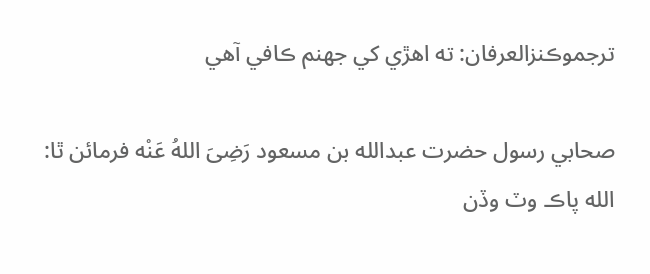ترجموڪنزالعرفان: ته اهڙي کي جهنم ڪافي آهي

صحابي رسول حضرت عبدالله بن مسعود رَضِىَ اللهُ عَنْه فرمائن ٿا: الله پاڪ وٽ وڏن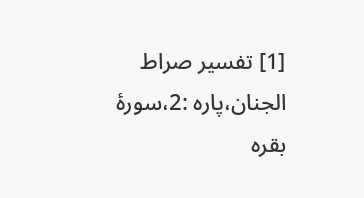[1] تفسیر صراط الجنان،پارہ :2،سورۂ بقرہ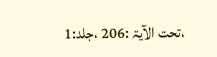،تحت الآیۃ :206 ،جلد:1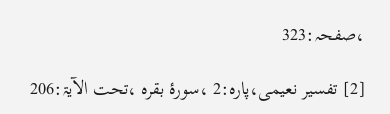،صفحہ:323

[2] تفسیر نعیمی،پارہ:2 ،سورۂ بقرہ ،تحت الآیۃ:206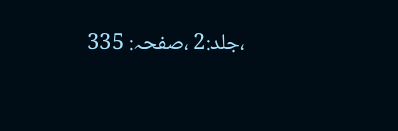،جلد:2 ،صفحہ: 335